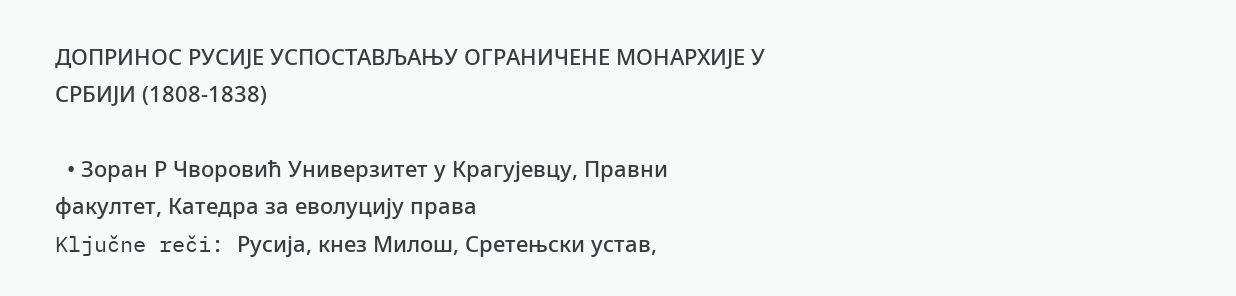ДОПРИНОС РУСИЈЕ УСПОСТАВЉАЊУ ОГРАНИЧЕНЕ МОНАРХИЈЕ У СРБИЈИ (1808-1838)

  • Зоран Р Чворовић Универзитет у Крагујевцу, Правни факултет, Катедра за еволуцију права
Ključne reči: Русија, кнез Милош, Сретењски устав,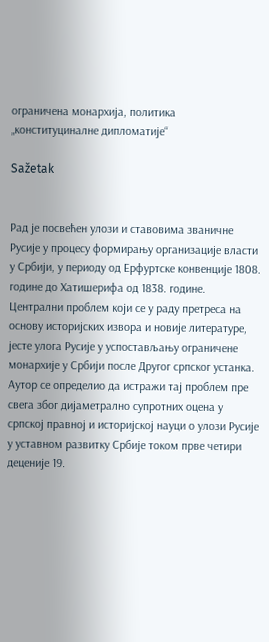ограничена монархија, политика „конституциналне дипломатије“

Sažetak


Рад је посвећен улози и ставовима званичне Русије у процесу формирању организације власти у Србији, у периоду од Ерфуртске конвенције 1808. године до Хатишерифа од 1838. године. Централни проблем који се у раду претреса на основу историјских извора и новије литературе, јесте улога Русије у успостављању ограничене монархије у Србији после Другог српског устанка. Аутор се определио да истражи тај проблем пре свега због дијаметрално супротних оцена у српској правној и историјској науци о улози Русије у уставном развитку Србије током прве четири деценије 19.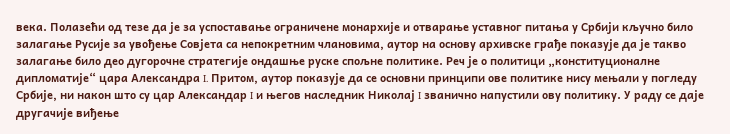века. Полазећи од тезе да је за успоставање ограничене монархије и отварање уставног питања у Србији кључно било залагање Русије за увођење Совјета са непокретним члановима, аутор на основу архивске грађе показује да је такво залагање било део дугорочне стратегије ондашње руске спољне политике. Реч је о политици „конституционалне дипломатије“ цара Александра I. Притом, аутор показује да се основни принципи ове политике нису мењали у погледу Србије, ни након што су цар Александар I и његов наследник Николај I званично напустили ову политику. У раду се даје другачије виђење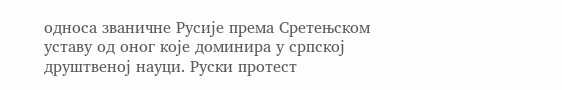односа званичне Русије према Сретењском уставу од оног које доминира у српској друштвеној науци. Руски протест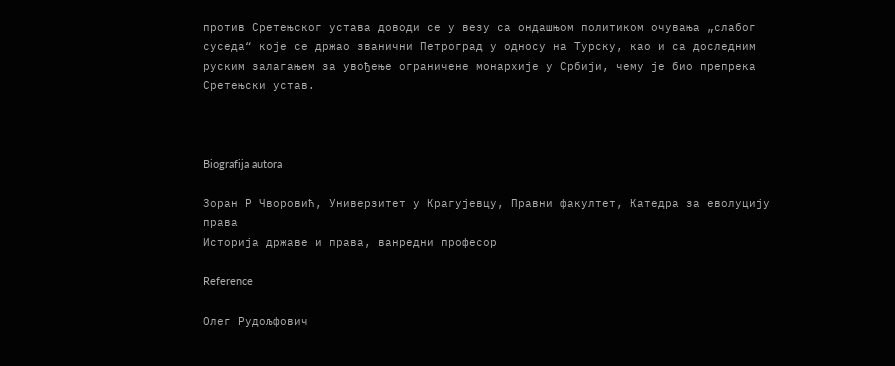против Сретењског устава доводи се у везу са ондашњом политиком очувања „слабог суседа“ које се држао званични Петроград у односу на Турску, као и са доследним руским залагањем за увођење ограничене монархије у Србији, чему је био препрека Сретењски устав.



Biografija autora

Зоран Р Чворовић, Универзитет у Крагујевцу, Правни факултет, Катедра за еволуцију права
Историја државе и права, ванредни професор

Reference

Олег Рудољфович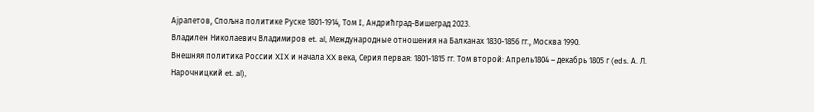Ајрапетов, Спољна политике Руске 1801-1914, Том I, Андрићград-Вишеград 2023.
Владилен Николаевич Владимиров et. al, Международные отношения на Балканах 1830-1856 гг., Москва 1990.
Внешняя политика России XIX и начала XX века, Серия первая: 1801-1815 гг. Том второй: Апрель1804 – декабрь 1805 г (eds. А. Л. Нарочницкий et. al),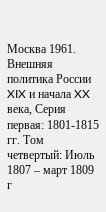Москва 1961.
Внешняя политика России XIX и начала XX века, Серия первая: 1801-1815 гг. Том четвертый: Июль 1807 – март 1809 г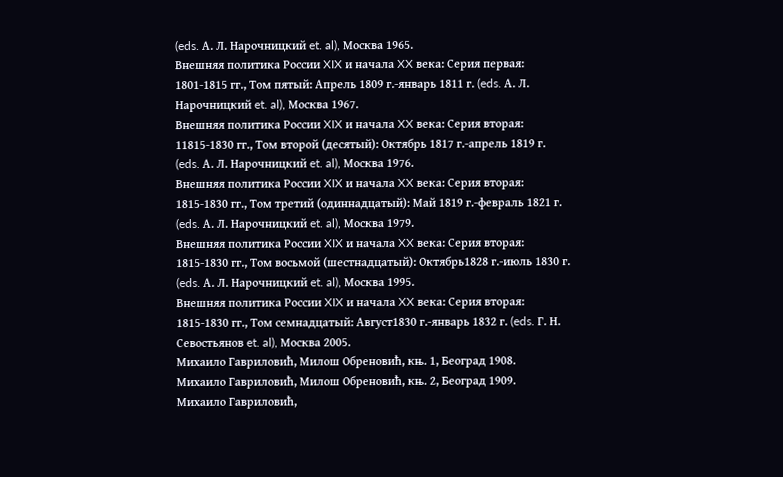(eds. А. Л. Нарочницкий et. al), Москва 1965.
Внешняя политика России XIX и начала XX века: Серия первая: 1801-1815 гг., Том пятый: Апрель 1809 г.-январь 1811 г. (eds. А. Л. Нарочницкий et. al), Москва 1967.
Внешняя политика России XIX и начала XX века: Серия вторая: 11815-1830 гг., Том второй (десятый): Октябрь 1817 г.-апрель 1819 г. (eds. А. Л. Нарочницкий et. al), Москва 1976.
Внешняя политика России XIX и начала XX века: Серия вторая: 1815-1830 гг., Том третий (одиннадцатый): Май 1819 г.-февраль 1821 г. (eds. А. Л. Нарочницкий et. al), Москва 1979.
Внешняя политика России XIX и начала XX века: Серия вторая: 1815-1830 гг., Том восьмой (шестнадцатый): Октябрь1828 г.-июль 1830 г. (eds. А. Л. Нарочницкий et. al), Москва 1995.
Внешняя политика России XIX и начала XX века: Серия вторая: 1815-1830 гг., Том семнадцатый: Август1830 г.-январь 1832 г. (eds. Г. Н. Севостьянов et. al), Москва 2005.
Михаило Гавриловић, Милош Обреновић, књ. 1, Београд 1908.
Михаило Гавриловић, Милош Обреновић, књ. 2, Београд 1909.
Михаило Гавриловић,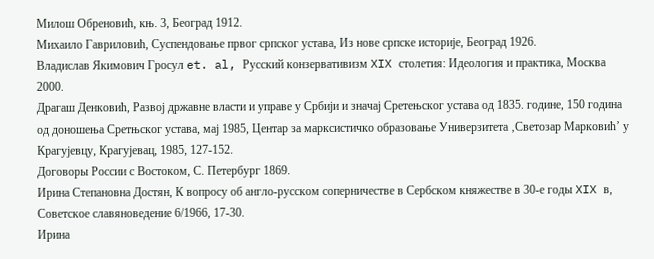Милош Обреновић, књ. 3, Београд 1912.
Михаило Гавриловић, Суспендовање првог српског устава, Из нове српске историје, Београд 1926.
Владислав Якимович Гросул et. al, Русский конзервативизм XIX столетия: Идеология и практика, Москва 2000.
Драгаш Денковић, Развој државне власти и управе у Србији и значај Сретењског устава од 1835. године, 150 година од доношења Сретњског устава, мај 1985, Центар за марксистичко образовање Универзитета ‚Светозар Марковић’ у Крагујевцу, Крагујевац, 1985, 127-152.
Договоры России с Востоком, С. Петербург 1869.
Ирина Степановна Достян, К вопросу об англо-русском соперничестве в Сербском княжестве в 30-е годы XIX в, Советское славяноведение 6/1966, 17-30.
Ирина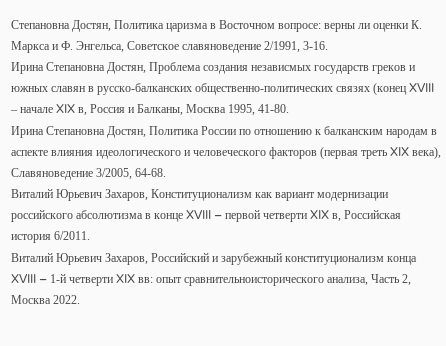Степановна Достян, Политика царизма в Восточном вопросе: верны ли оценки К. Маркса и Ф. Энгельса, Советское славяноведение 2/1991, 3-16.
Ирина Степановна Достян, Проблема создания независмых государств греков и южных славян в русско-балканских общественно-политических связях (конец XVIII – начале XIX в, Россия и Балканы, Москва 1995, 41-80.
Ирина Степановна Достян, Политика России по отношению к балканским народам в аспекте влияния идеологического и человеческого факторов (первая треть XIX века), Славяноведение 3/2005, 64-68.
Виталий Юрьевич Захаров, Конституционализм как вариант модернизации российского абсолютизма в конце XVIII – первой четверти XIX в, Российская история 6/2011.
Виталий Юрьевич Захаров, Российский и зарубежный конституционализм конца XVIII – 1-й четверти XIX вв: опыт сравнительноисторического анализа, Часть 2, Москва 2022.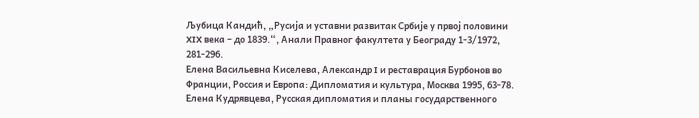Љубица Кандић, „Русија и уставни развитак Србије у првој половини XIX века – до 1839.“, Анали Правног факултета у Београду 1-3/1972, 281-296.
Елена Васильевна Киселева, Александр I и реставрация Бурбонов во Франции, Россия и Европа: Дипломатия и культура, Москва 1995, 63-78.
Елена Кудрявцева, Русская дипломатия и планы государственного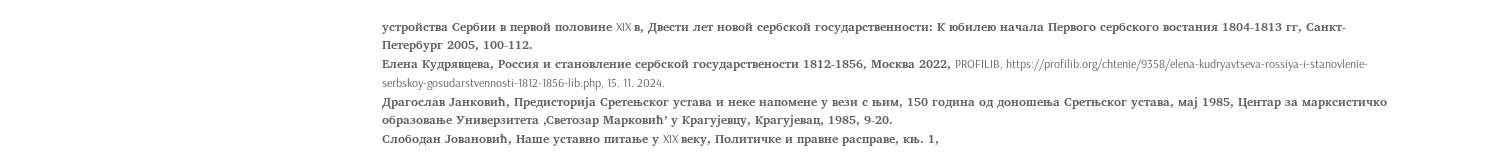устройства Сербии в первой половине XIX в, Двести лет новой сербской государственности: К юбилею начала Первого сербского востания 1804-1813 гг, Санкт-Петербург 2005, 100-112.
Елена Кудрявцева, Россия и становление сербской государствености 1812-1856, Москва 2022, PROFILIB, https://profilib.org/chtenie/9358/elena-kudryavtseva-rossiya-i-stanovlenie-serbskoy-gosudarstvennosti-1812-1856-lib.php, 15. 11. 2024.
Драгослав Јанковић, Предисторија Сретењског устава и неке напомене у вези с њим, 150 година од доношења Сретњског устава, мај 1985, Центар за марксистичко образовање Универзитета ‚Светозар Марковић’ у Крагујевцу, Крагујевац, 1985, 9-20.
Слободан Јовановић, Наше уставно питање у XIX веку, Политичке и правне расправе, књ. 1,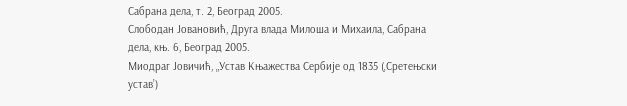Сабрана дела, т. 2, Београд 2005.
Слободан Јовановић, Друга влада Милоша и Михаила, Сабрана дела, књ. 6, Београд 2005.
Миодраг Јовичић, „Устав Књажества Сербије од 1835 (‚Сретењски устав’)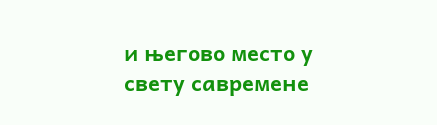и његово место у свету савремене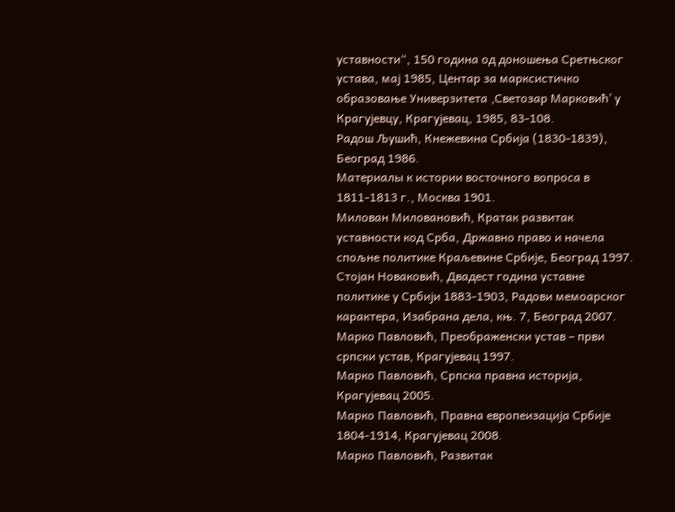уставности“, 150 година од доношења Сретњског устава, мај 1985, Центар за марксистичко образовање Универзитета ‚Светозар Марковић’ у Крагујевцу, Крагујевац, 1985, 83-108.
Радош Љушић, Кнежевина Србија (1830-1839), Београд 1986.
Материалы к истории восточного вопроса в 1811-1813 г., Москва 1901.
Милован Миловановић, Кратак развитак уставности код Срба, Државно право и начела спољне политике Краљевине Србије, Београд 1997.
Стојан Новаковић, Двадест година уставне политике у Србији 1883-1903, Радови мемоарског карактера, Изабрана дела, књ. 7, Београд 2007.
Марко Павловић, Преображенски устав – први српски устав, Крагујевац 1997.
Марко Павловић, Српска правна историја, Крагујевац 2005.
Марко Павловић, Правна европеизација Србије 1804-1914, Крагујевац 2008.
Марко Павловић, Развитак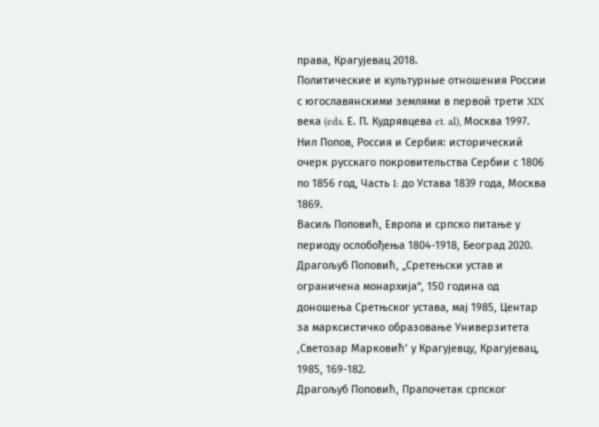права, Крагујевац 2018.
Политические и культурные отношения России с югославянскими землями в первой трети XIX века (eds. Е. П. Кудрявцева et. al), Москва 1997.
Нил Попов, Россия и Сербия: исторический очерк русскаго покровительства Сербии с 1806 по 1856 год, Часть I: до Устава 1839 года, Москва 1869.
Васиљ Поповић, Европа и српско питање у периоду ослобођења 1804-1918, Београд 2020.
Драгољуб Поповић, „Сретењски устав и ограничена монархија“, 150 година од доношења Сретњског устава, мај 1985, Центар за марксистичко образовање Универзитета ‚Светозар Марковић’ у Крагујевцу, Крагујевац, 1985, 169-182.
Драгољуб Поповић, Прапочетак српског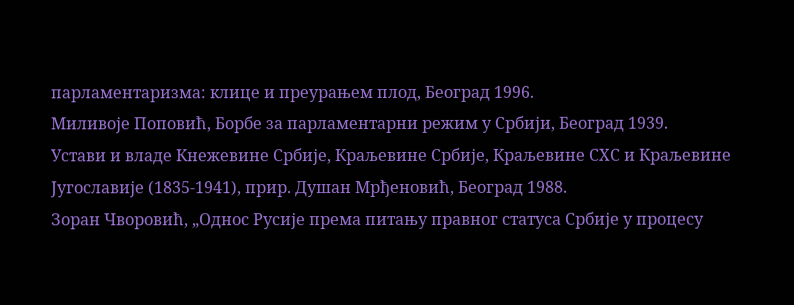парламентаризма: клице и преурањем плод, Београд 1996.
Миливоје Поповић, Борбе за парламентарни режим у Србији, Београд 1939.
Устави и владе Кнежевине Србије, Краљевине Србије, Краљевине СХС и Краљевине Југославије (1835-1941), прир. Душан Мрђеновић, Београд 1988.
Зоран Чворовић, „Однос Русије према питању правног статуса Србије у процесу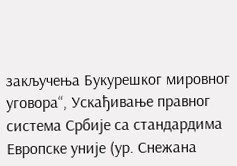закључења Букурешког мировног уговора“, Ускађивање правног система Србије са стандардима Европске уније (ур. Снежана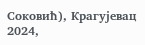Соковић), Крагујевац 2024,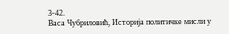3-42.
Васа Чубриловић, Историја политичке мисли у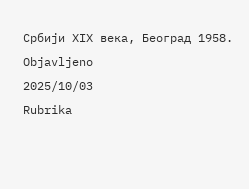Србији XIX века, Београд 1958.
Objavljeno
2025/10/03
Rubrika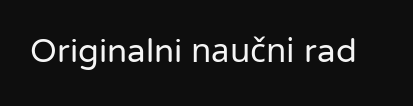Originalni naučni rad